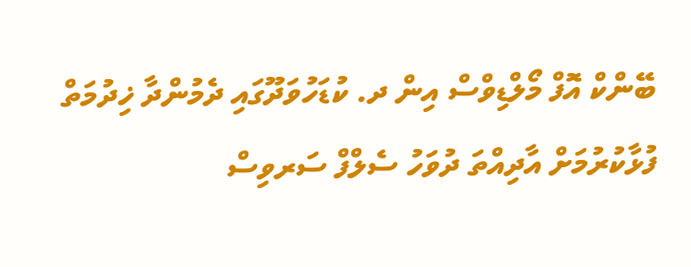ބޭންކް އޮފް މޯލްޑިވްސް އިން ދ. ކުޑަހުވަދޫގައި ދެމުންދާ ޚިދުމަތް ފުޅާކުރުމަށް އާދިއްތަ ދުވަހު ސެލްފް ސަރވިސް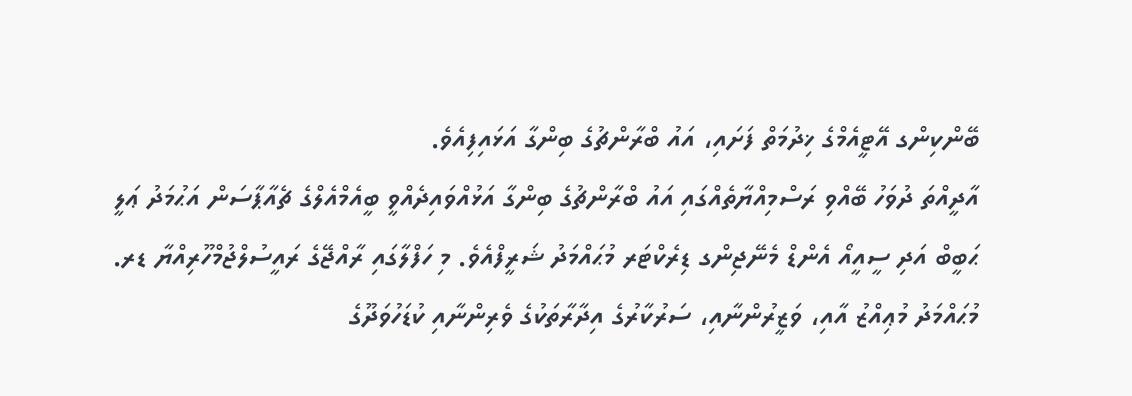ބޭންކިންގ އޭޓީއެމްގެ ޚިދުމަތް ފަށައި، އައު ބްރާންޗުގެ ބިންގާ އަޅައިފިއެވެ.
އާދީއްތަ ދުވަހު ބޭއްވި ރަސްމިއްޔާތެއްގައި އައު ބްރާންޗުގެ ބިންގާ އަޅުއްވައިދެއްވީ ބީއެމްއެލްގެ ޗެއާޕާސަން އަޙުމަދު ޢަލީ ޙަބީބް އަދި ސީއީއޯ އެންޑް މެނޭޖިންގ ޑިރެކްޓަރ މުޙައްމަދު ޝަރީފްއެވެ. މި ހަފްލާގައި ރާއްޖޭގެ ރައީސުލްޖުމްހޫރިއްޔާ ޑރ. މުޙައްމަދު މުޢިއްޒު އާއި، ވަޒީރުންނާއި، ސަރުކާރުގެ އިދާރާތަކުގެ ވެރިންނާއި ކުޑަހުވަދޫގެ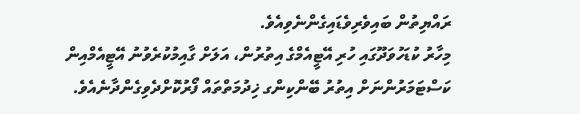ރައްޔިތުން ބައިވެރިވެޑައިގެންނެވިއެވެ.
މިހާރު ކުޑަހުވަދޫގައި ހުރި އޭޓީއެމްގެ އިތުރުން، އަލަށް ގާއިމުކުރެވުނު އޭޓީއެމްއިން ކަސްޓަމަރުންނަށް އިތުރު ބޭންކިންގ ޚިދުމަތްތައް ފޯރުކޮށްދެވިގެންދާނެއެވެ.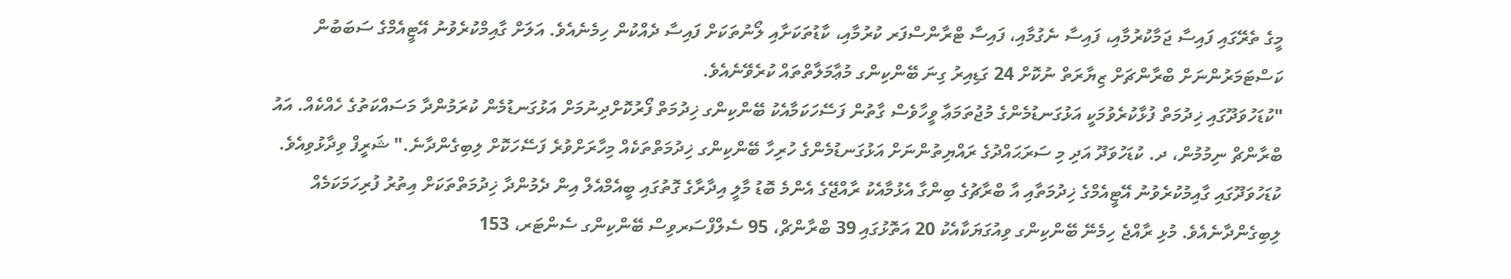މީގެ ތެރޭގައި ފައިސާ ޖަމާކުރުމާއި، ފައިސާ ނެގުމާއި، ފައިސާ ޓްރާންސްފަރ ކުރުމާއި، ކާޑުތަކަށާއި ލޯނުތަކަށް ފައިސާ ދެއްކުން ހިމެނެއެވެ. އަލަށް ގާއިމްކުރެވުނު އޭޓީއެމްގެ ސަބަބުން ކަސްޓަމަރުންނަށް ބްރާންޗަށް ޒިޔާރަތް ނުކޮށް 24 ގަޑިއިރު ގިނަ ބޭންކިންގ މުޢާމަލާތްތައް ކުރެވޭނެއެވެ.
"ކުޑަހުވަދޫގައި ޚިދުމަތް ފުޅާކުރެވުމަކީ އަޅުގަނޑުމެންގެ މުޖުތަމަޢާ ވީހާވެސް ގާތުން ފަސޭހަކަމާއެކު ބޭންކިންގ ޚިދުމަތް ފޯރުކޮށްދިނުމަށް އަޅުގަނޑުމެން ކުރަމުންދާ މަސައްކަތުގެ ހެއްކެއް. އައު ބްރާންޗް ނިމުމުން، ދ. ކުޑަހުވަދޫ އަދި މި ސަރަޙައްދުގެ ރައްޔިތުންނަށް އަޅުގަނޑުމެންގެ ހުރިހާ ބޭންކިންގ ޚިދުމަތްތަކެއް މިހާރަށްވުރެ ފަސޭހަކޮށް ލިބިގެންދާނެ." ޝަރީފް ވިދާޅުވިއެވެ.
ކުޑަހުވަދޫގައި ގާއިމުކުރެވުނު އޭޓީއެމްގެ ޚިދުމަތާއި އާ ބްރާޗުގެ ބިންގާ އެޅުމާއެކު ރާއްޖޭގެ އެންމެ ބޮޑު މާލީ އިދާރާގެ ގޮތުގައި ބީއެމްއެލް އިން ދެމުންދާ ޚިދުމަތްތަކަށް އިތުރު ފުރިހަމަކަމެއް ލިބިގެންދާނެއެވެ. މުޅި ރާއްޖެ ހިމެނޭ ބޭންކިންގ ވިއުގަޔަކާއެކު 20 އަތޮޅުގައި 39 ބްރާންޗް، 95 ސެލްފްސަރވިސް ބޭންކިންގ ސެންޓަރ، 153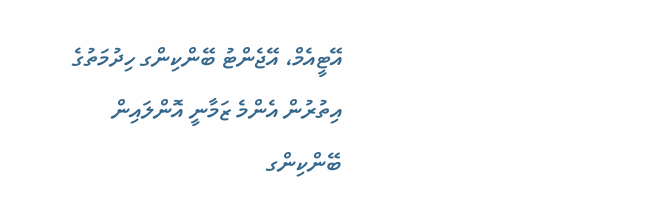އޭޓީއެމް، އޭޖެންޓު ބޭންކިންގ ހިދުމަތުގެ އިތުރުން އެންމެ ޒަމާނީ އޮންލައިން ބޭންކިންގ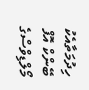ހިދުމަތާއެކު ބޭންކް އޮފް މޯލްޑިވްސްގެ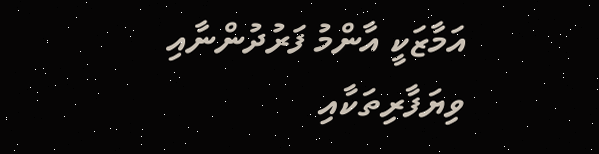އަމާޒަކީ އާންމު ފަރުދުންނާއި ވިޔަފާރިތަކާއި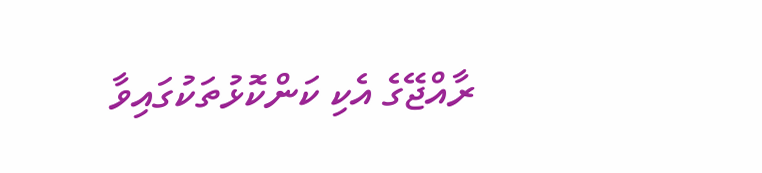ރާއްޖޭގެ އެކި ކަންކޮޅުތަކުގައިވާ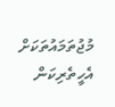މުޖުތަމައުތަކަށް އެހީތެރިކަން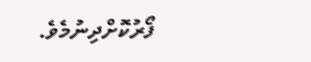ފޯރުކޮށްދިނުމެވެ.